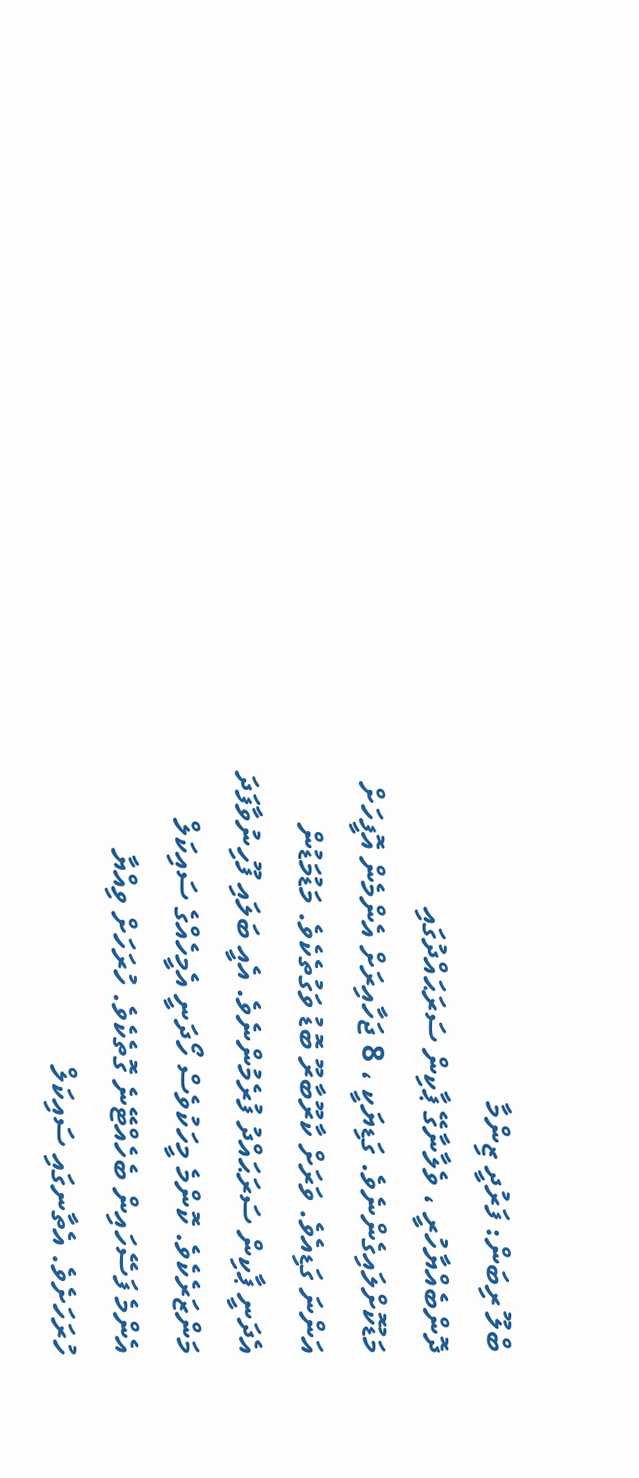ބްލޫ ރިބަން: ފަރުދީ ޒިންމާ
ދޮންބެއްޔާހުރީ ، ވެލާނާގޭ ޕާކިން ސަރަޙައްދުގައި މަޑުކޮށްލައިގެންނެވެ. ގަޑިޔަކީ ، 8 ޖަހާއިރަށް އެންމެން އޮފީހަށް އަންނަ ގަޑިއެވެ. ވަރަށް ކާރޫބާރޫ ބޮޑު ވަގުތެކެވެ. މަޑުމަޑުން އެދަނީ ޕާކިން ސަރަޙައްދު ފުރެމުންނެވެ. އެއީ ބަލައި ފޫހިނުވާފަދަ މަންޒަރެކެވެ. ކޮންމެ މީހަކުވެސް ހޯދަނީ އެމީހެއްގެ ސައިކަލް އެންމެ ފަސޭހައިން ބެހެއްޓޭނެ ގޮތެކެވެ. ހުރަހަށް ވިއްޔާ ހުރަހަށެވެ. އެތާނގައި ސައިކަލް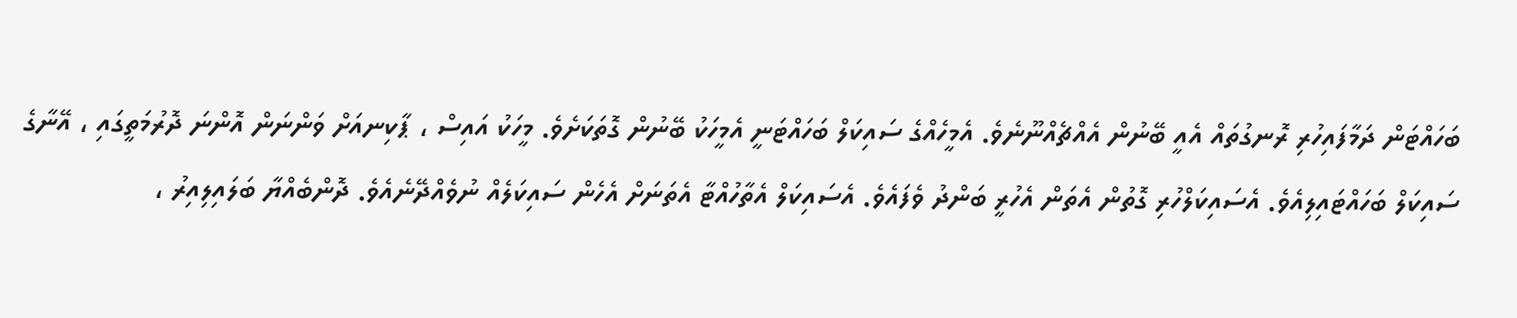ބަހައްޓަން ދަމާފައިހުރި ރޮނގުތައް އެއީ ބޭނުން އެއްޗެއްނޫނެވެ. އެމީހެއްގެ ސައިކަލް ބަހައްޓަނީ އެމީހަކު ބޭނުން ގޮތަކަށެވެ. މީހަކު އައިސް ، ޕާކިނއަށް ވަންނަން އޮންނަ ދޮރުމަތީގައި ، އޭނާގެ ސައިކަލް ބަހައްޓައިލިއެވެ. އެސައިކަލްހުރި ގޮތުން އެތަން އެހުރީ ބަންދު ވެފައެވެ. އެސައިކަލް އެތާހުއްޓާ އެތަނަށް އެހެން ސައިކަލެއް ނުވެއްދޭނެއެވެ. ދޮންބެއްޔާ ބަލައިލިއިރު ،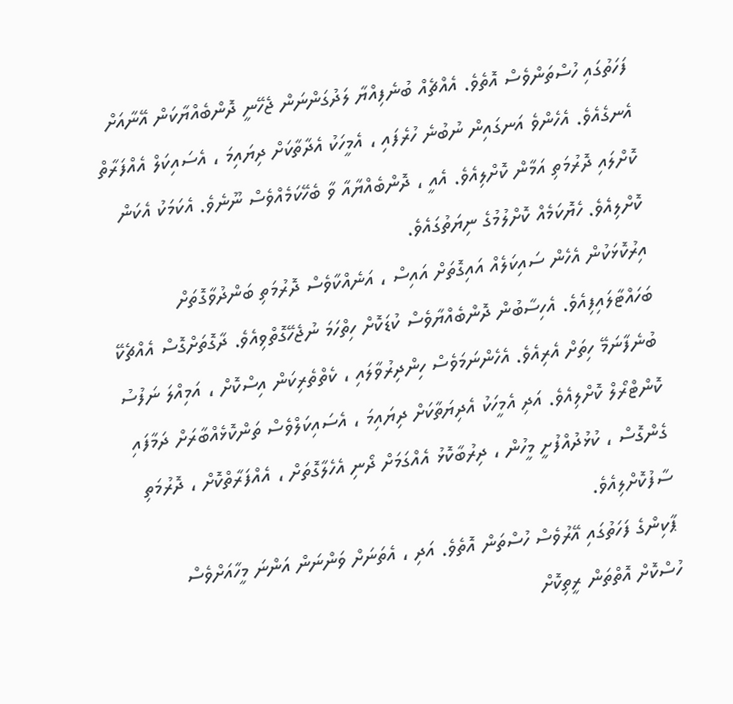ފަހަތުގައި ހުސްތަންވެސް އޮތެވެ. އެއްޗެއް ބުނެފިއްޔާ ލަދުގަންނަން ޖެހޭނީ ދޮންބެއްޔާކަން އޭނާއަށް އެނގެއެވެ. އެހެންވެ އަނގައިން ނުބުނެ ހުރެފައި ، އެމީހަކު އެދާތާކަށް ދިޔައިމަ ، އެސައިކަލް އެއްފަރާތް ކޮށްލައި ދޮރުމަތި އަމާން ކޮށްލިއެވެ. އެއީ ، ދޮންބެއްޔާއާ ވާ ބެހޭކަމެއްވެސް ނޫނެވެ. އެކަމަކު އެކަން ކޮށްލިއެވެ. ހެޔޮކަމެއް ކޮށްލުމުގެ ނިޔަތުގައެވެ.
އިރުކޮޅަކުން އެހެން ސައިކަލެއް އައިގޮތަށް އައިސް ، އަނެއްކާވެސް ދޮރުމަތި ބަންދުވާގޮތަށް ބަހައްޓާލައިފިއެވެ. އެހިސާބުން ދޮންބެއްޔާވެސް ކުޑަކޮށް ހިތްހަމަ ނުޖެހޭގޮތްވިއެވެ. ދާގޮތަށްގޮސް އެއްޗެކޭ ބުނެފާނަމޭ ހިތަށް އެރިއެވެ. އެހެންނަމަވެސް ހިންދިރުވާލައި ، ކެތްތެރިކަން އިސްކޮށް ، އަމިއްލަ ނަފުސު ކޮންޓްރޯލް ކޮށްލިއެވެ. އަދި އެމީހަކު އެދިޔަތާކަށް ދިޔައިމަ ، އެސައިކަލްވެސް ތަންކޮޅެއްބާރަށް ދަމާފައި ގެންގޮސް ، ކުޅުދުއްފުށީ މީހުން ، ދިރުބާކޮޅު އެއްގަމަށް ދޯނި އެހެލާގޮތަށް ، އެއްފަރާތްކޮށް ، ދޮރުމަތި ސާފުކޮށްލިއެވެ.
ޕާކިންގެ ފަހަތުގައި އޭރުވެސް ހުސްތަން އޮތެވެ. އަދި ، އެތަނަށް ވަންނަން އަންނަ މީހާއަށްވެސް ހުސްކޮށް އޮތްތަން ރީތިކޮށް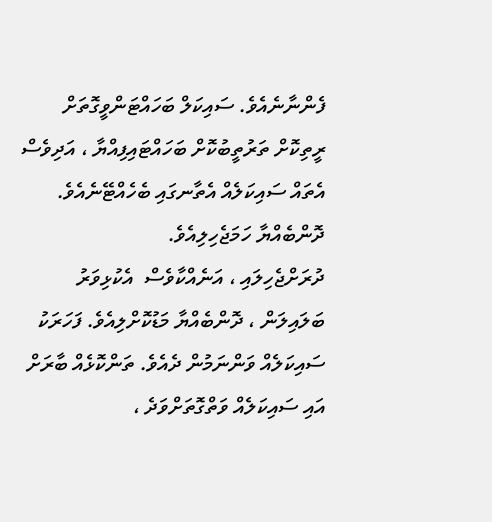ފެންނާނެއެވެ. ސައިކަލް ބަހައްޓަންވީގޮތަށް ރީތިކޮށް ތަރުތީބުކޮށް ބަހައްޓައިފިއްޔާ ، އަދިވެސް އެތައް ސައިކަލެއް އެތާނގައި ބެހެއްޓޭނެއެވެ. ދޮންބެއްޔާ ހަމަޖެހިލިއެވެ.
ދުރަށްޖެހިލައި ، އަނެއްކާވެސް  އެކުޅިވަރު ބަލައިލަން ، ދޮންބެއްޔާ މަޑުކޮށްލިއެވެ. ފަހަރަކު ސައިކަލެއް ވަންނަމުން ދެއެވެ. ތަންކޮޅެއް ބާރަށް އައި ސައިކަލެއް ވަތްގޮތަށްވަދެ ،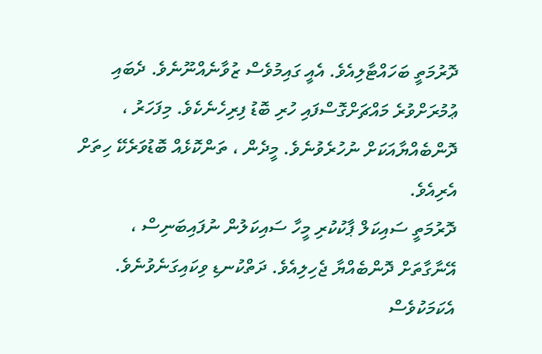ދޮރުމަތީ ބަހައްޓާލިއެވެ. އެއީ ގައިމުވެސް ޒުވާނެއްނޫނެވެ. ދެބައި ޢުމުރަށްވުރެ މައްޗަށްގޮސްފައި ހުރި ބޮޑު ފިރިހެނެކެވެ. މިފަހަރު ، ދޮންބެއްޔާއަކަށް ނުހުރެވުނެވެ. މީދެން ، ތަންކޮޅެއް ބޮޑުވަރެކޭ ހިތަށް އެރިއެވެ.
ދޮރުމަތީ ސައިކަލް ޕާކުކުރި މީހާ ސައިކަލުން ނުފައިބަނިސް ، އޭނާގާތަށް ދޮންބެއްޔާ ޖެހިލިއެވެ. ދަތްކުނޑި ވިކައިގަނެވުނެވެ. އެކަމަކުވެސް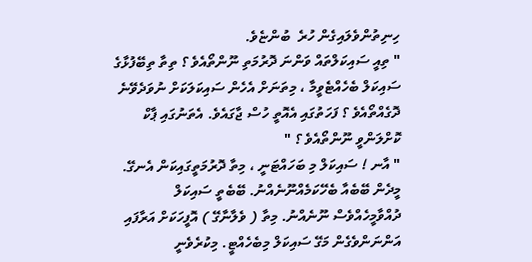ހިނިތުންވެލައިގެން ހުރެ  ބުންޏެވެ.
" ތިއީ ސައިކަލްތައް ވަންނަ ދޮރުމަތި ނޫންތޯއެވެ ؟ ތިތާ ތިބޭފުޅާގެ ސައިކަލް ބެހެއްޓެވީމާ ، މިތަނަށް އެހެން ސައިކަލަކަށް ނުވަދެވޭނެ ދޮގެއްތޯއެވެ ؟ ފަހަތުގައި އެއޮތީ ހުސް ޖާގައެވެ. އެތަނުގައި ޕާކް ކޮށްލަންވީ ނޫންތޯއެވެ ؟ "
" އާނ ! ސައިކަލް މި ބަހައްޓަނީ ، މިތާ ދޮރުމަތީގައިކަން އެނގޭ. މީދެން ބޭބެއާ ބެހޭކަމެއްނޫނެއްނު. ބޭބެތީ ސައިކަލް ދުއްވާމީހެއްވެސް ނޫނެއްނު. މިތާ ( ވެލާނާގޭ ) އޮފީހަކަށް އަރާފައި އަންނަންވެގެން މަގޭ ސައިކަލް މިބެހެއްޓީ. މިކުރެވެނީ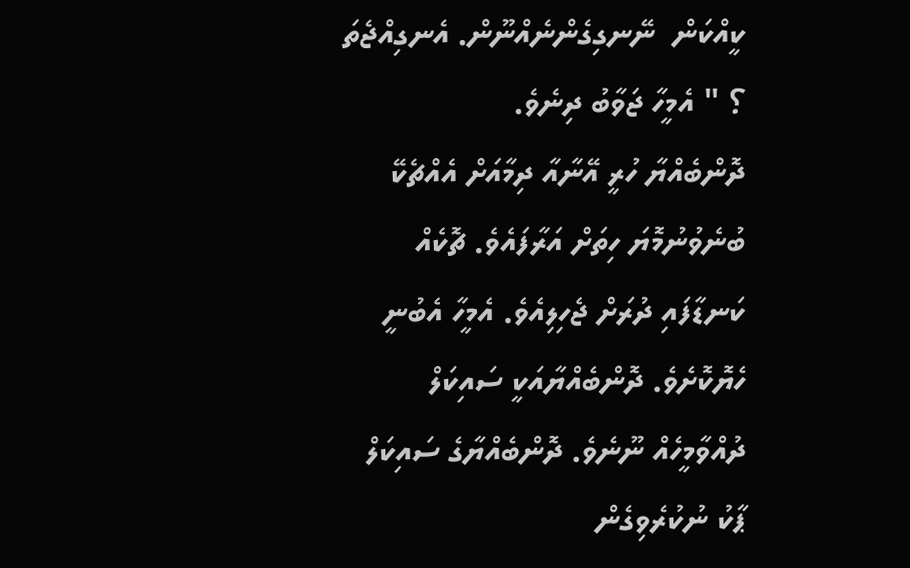ކީއްކަން  ނޭނގިގެންނެއްނޫން. އެނގިއްޖެތަ ؟ " އެމީހާ ޖަވާބު ދިނެވެ.
ދޮންބެއްޔާ ހުރީ އޭނާއާ ދިމާއަށް އެއްޗެކޭ ބުނެވުނުމޮޔަ ހިތަށް އަރާފައެވެ. ޗޮކެއް ކަނޑާފައި ދުރަށް ޖެހިލިއެވެ. އެމީހާ އެބުނީ ހެޔޮކޮށެވެ. ދޮންބެއްޔާއަކީ ސައިކަލް ދުއްވާމީހެއް ނޫނެވެ. ދޮންބެއްޔާގެ ސައިކަލް ޕާކު ނުކުރެވިގެން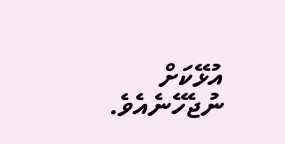އުޅޭކަށް ނުޖެހޭނެއެވެ.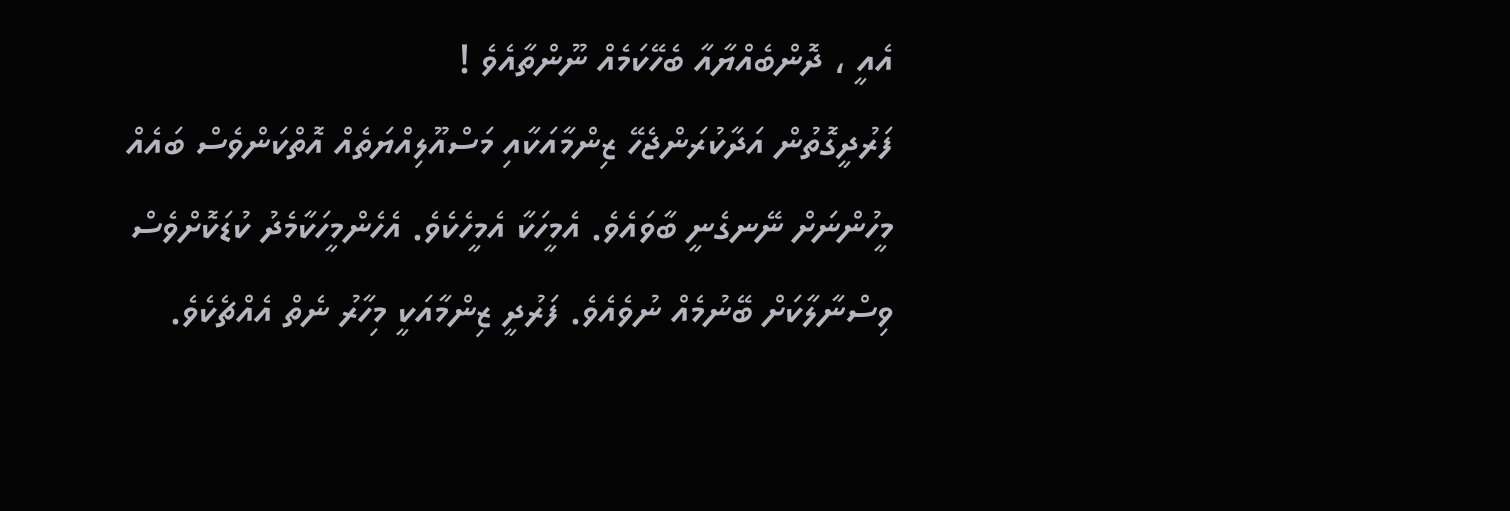އެއީ ، ދޮންބެއްޔާއާ ބެހޭކަމެއް ނޫންތާއެވެ !
ފަރުދީގޮތުން އަދާކުރަންޖެހޭ ޒިންމާއަކާއި މަސްއޫލިއްޔަތެއް އޮތްކަންވެސް ބައެއް މީހުންނަށް ނޭނގެނީ ބާވައެވެ. އެމީހަކާ އެމީހެކެވެ. އެހެންމީހަކާމެދު ކުޑަކޮށްވެސް ވިސްނާލާކަށް ބޭނުމެއް ނުވެއެވެ. ފަރުދީ ޒިންމާއަކީ މިހާރު ނެތް އެއްޗެކެވެ.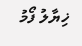ޚިޔާލު ފޯމު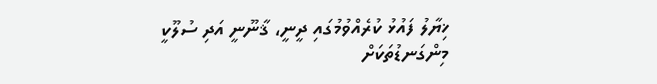ޚިޔާލު ފައުޅު ކުރެއްވުމުގައި ދީނީ، ޤާނޫނީ އަދި ސުލޫކީ މިންގަނޑުތަކަށް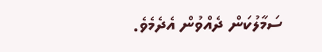ސަމާލުކަން ދެއްވުން އެދެމެވެ.